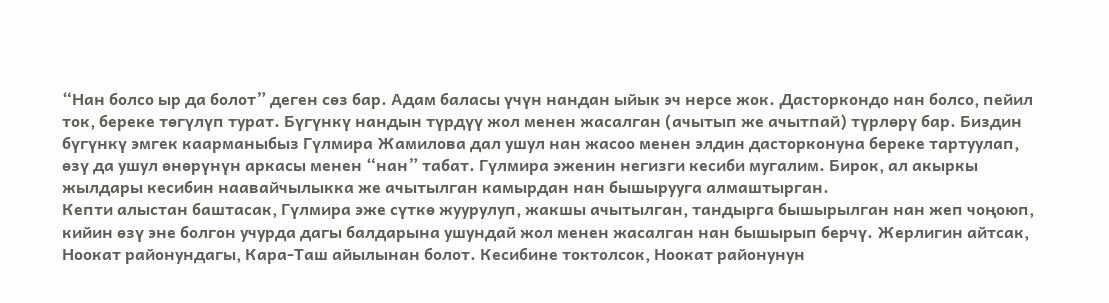“Нан болсо ыр да болот” деген сөз бар. Адам баласы үчүн нандан ыйык эч нерсе жок. Дасторкондо нан болсо, пейил ток, береке төгүлүп турат. Бүгүнкү нандын түрдүү жол менен жасалган (ачытып же ачытпай) түрлөрү бар. Биздин бүгүнкү эмгек каарманыбыз Гүлмира Жамилова дал ушул нан жасоо менен элдин дасторконуна береке тартуулап, өзү да ушул өнөрүнүн аркасы менен “нан” табат. Гүлмира эженин негизги кесиби мугалим. Бирок, ал акыркы жылдары кесибин наавайчылыкка же ачытылган камырдан нан бышырууга алмаштырган.
Кепти алыстан баштасак, Гүлмира эже сүткө жуурулуп, жакшы ачытылган, тандырга бышырылган нан жеп чоңоюп, кийин өзү эне болгон учурда дагы балдарына ушундай жол менен жасалган нан бышырып берчү. Жерлигин айтсак, Ноокат районундагы, Кара-Таш айылынан болот. Кесибине токтолсок, Ноокат районунун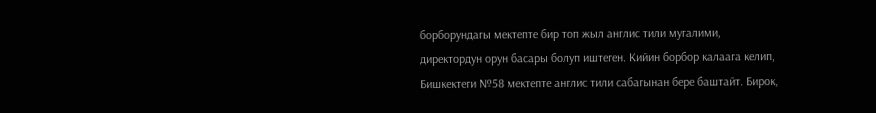борборундагы мектепте бир топ жыл англис тили мугалими, директордун орун басары болуп иштеген. Кийин борбор калаага келип, Бишкектеги №58 мектепте англис тили сабагынан бере баштайт. Бирок,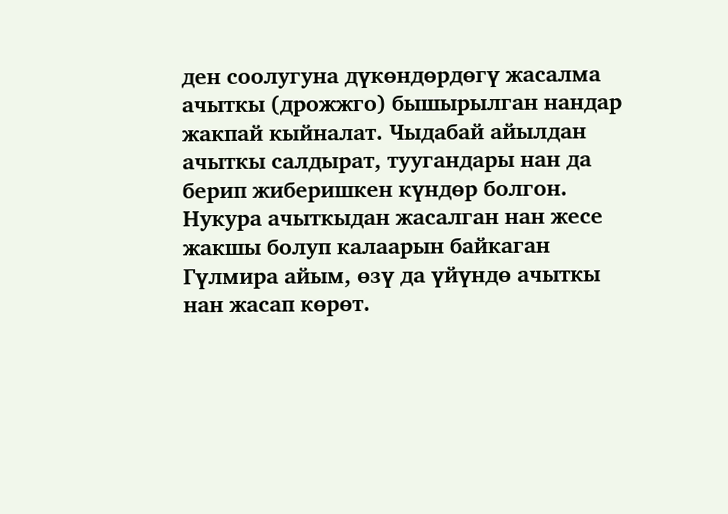ден соолугуна дүкөндөрдөгү жасалма ачыткы (дрожжго) бышырылган нандар жакпай кыйналат. Чыдабай айылдан ачыткы салдырат, туугандары нан да берип жиберишкен күндөр болгон. Нукура ачыткыдан жасалган нан жесе жакшы болуп калаарын байкаган Гүлмира айым, өзү да үйүндө ачыткы нан жасап көрөт.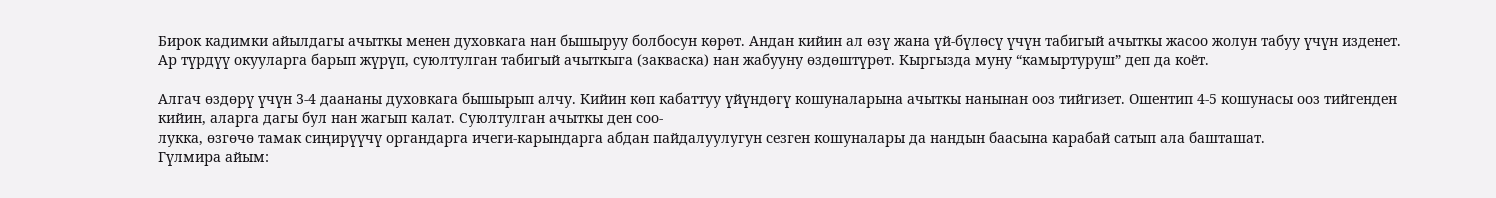Бирок кадимки айылдагы ачыткы менен духовкага нан бышыруу болбосун көрөт. Андан кийин ал өзү жана үй-бүлөсү үчүн табигый ачыткы жасоо жолун табуу үчүн изденет. Ар түрдүү окууларга барып жүрүп, суюлтулган табигый ачыткыга (закваска) нан жабууну өздөштүрөт. Кыргызда муну “камыртуруш” деп да коёт.

Алгач өздөрү үчүн 3-4 даананы духовкага бышырып алчу. Кийин көп кабаттуу үйүндөгү кошуналарына ачыткы нанынан ооз тийгизет. Ошентип 4-5 кошунасы ооз тийгенден кийин, аларга дагы бул нан жагып калат. Суюлтулган ачыткы ден соо-
лукка, өзгөчө тамак сиңирүүчү органдарга ичеги-карындарга абдан пайдалуулугун сезген кошуналары да нандын баасына карабай сатып ала башташат.
Гүлмира айым: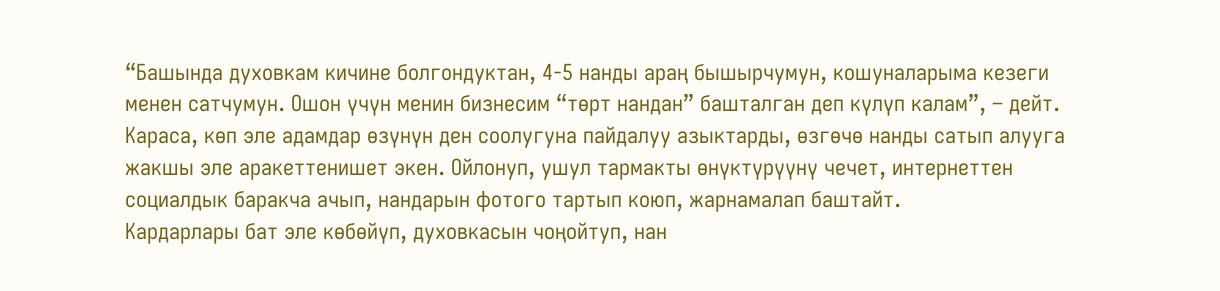“Башында духовкам кичине болгондуктан, 4-5 нанды араң бышырчумун, кошуналарыма кезеги менен сатчумун. Ошон үчүн менин бизнесим “төрт нандан” башталган деп күлүп калам”, – дейт. Караса, көп эле адамдар өзүнүн ден соолугуна пайдалуу азыктарды, өзгөчө нанды сатып алууга жакшы эле аракеттенишет экен. Ойлонуп, ушул тармакты өнүктүрүүнү чечет, интернеттен социалдык баракча ачып, нандарын фотого тартып коюп, жарнамалап баштайт.
Кардарлары бат эле көбөйүп, духовкасын чоңойтуп, нан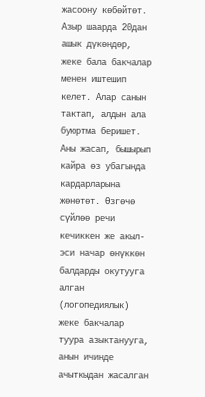жасоону көбөйтөт. Азыр шаарда 20дан ашык дүкөндөр, жеке бала бакчалар менен иштешип келет. Алар санын тактап, алдын ала буюртма беришет. Аны жасап, бышырып кайра өз убагында кардарларына жөнөтөт. Өзгөчө сүйлөө речи кечиккен же акыл-эси начар өнүккөн балдарды окутууга алган (логопедиялык) жеке бакчалар туура азыктанууга, анын ичинде ачыткыдан жасалган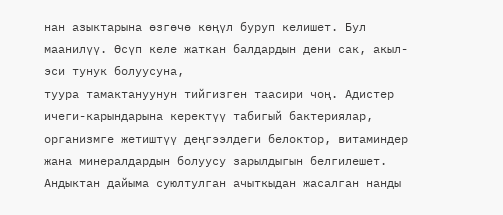нан азыктарына өзгөчө көңүл буруп келишет. Бул маанилүү. Өсүп келе жаткан балдардын дени сак, акыл-эси тунук болуусуна,
туура тамактануунун тийгизген таасири чоң. Адистер ичеги-карындарына керектүү табигый бактериялар, организмге жетиштүү деңгээлдеги белоктор, витаминдер жана минералдардын болуусу зарылдыгын белгилешет. Андыктан дайыма суюлтулган ачыткыдан жасалган нанды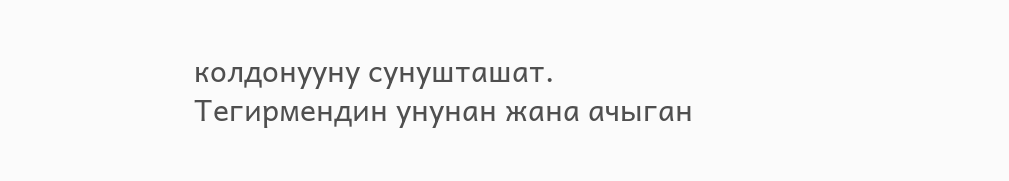колдонууну сунушташат.
Тегирмендин унунан жана ачыган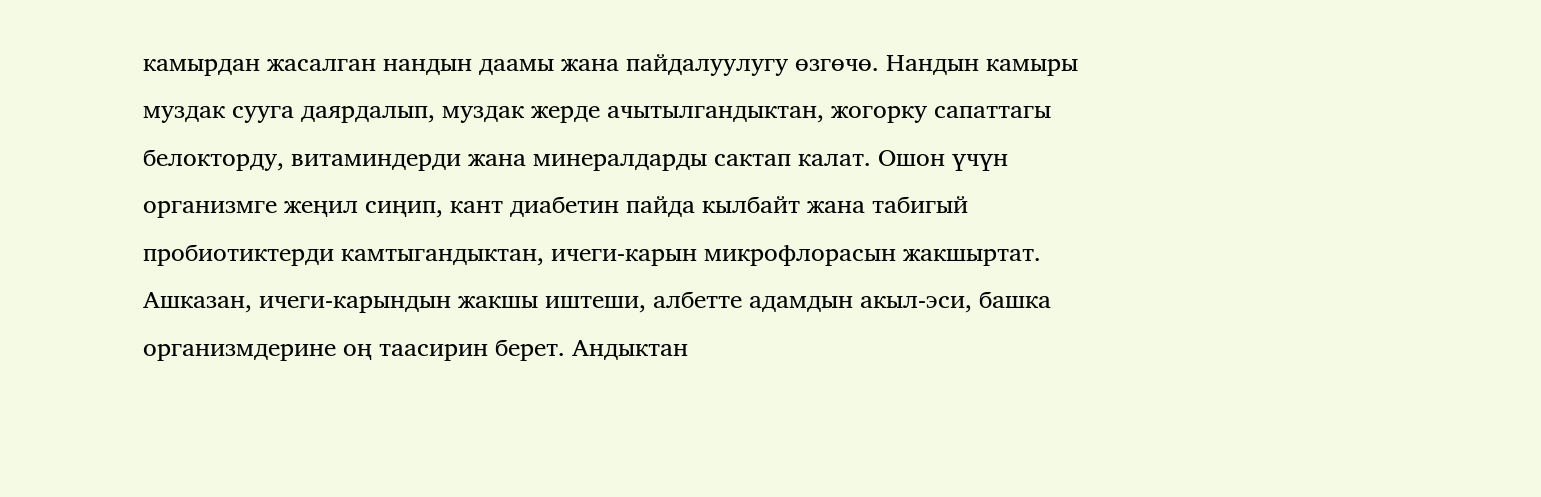камырдан жасалган нандын даамы жана пайдалуулугу өзгөчө. Нандын камыры муздак сууга даярдалып, муздак жерде ачытылгандыктан, жогорку сапаттагы белокторду, витаминдерди жана минералдарды сактап калат. Ошон үчүн организмге жеңил сиңип, кант диабетин пайда кылбайт жана табигый пробиотиктерди камтыгандыктан, ичеги-карын микрофлорасын жакшыртат. Ашказан, ичеги-карындын жакшы иштеши, албетте адамдын акыл-эси, башка организмдерине оң таасирин берет. Андыктан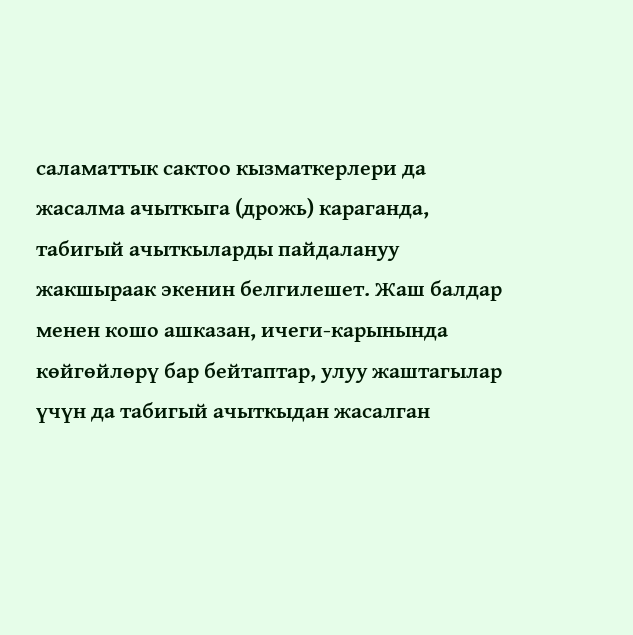саламаттык сактоо кызматкерлери да жасалма ачыткыга (дрожь) караганда, табигый ачыткыларды пайдалануу жакшыраак экенин белгилешет. Жаш балдар менен кошо ашказан, ичеги-карынында көйгөйлөрү бар бейтаптар, улуу жаштагылар үчүн да табигый ачыткыдан жасалган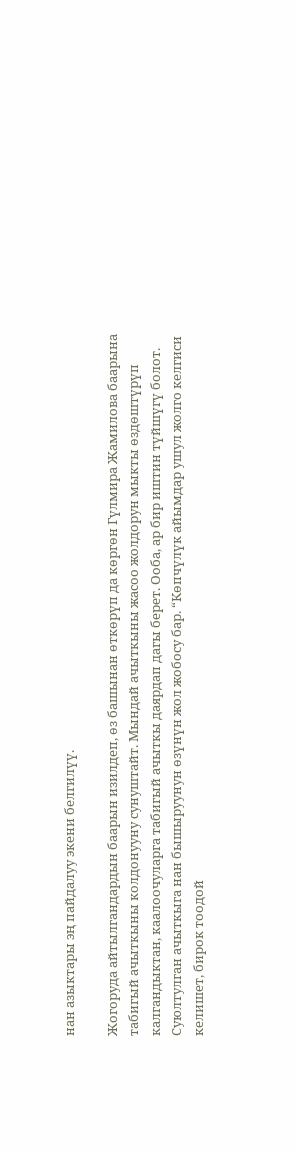нан азыктары эң пайдалуу экени белгилүү.

Жогоруда айтылгандардын баарын изилдеп, өз башынан өткөрүп да көргөн Гүлмира Жамилова баарына табигый ачыткыны колдонууну сунуштайт. Мындай ачыткыны жасоо жолдорун мыкты өздөштүрүп калгандыктан, каалоочуларга табигый ачыткы даярдап дагы берет. Ооба, ар бир иштин түйшүгү болот. Суюлтулган ачыткыга нан бышыруунун өзүнүн жол жобосу бар. “Көпчүлүк айымдар ушул жолго келгиси келишет, бирок тоодой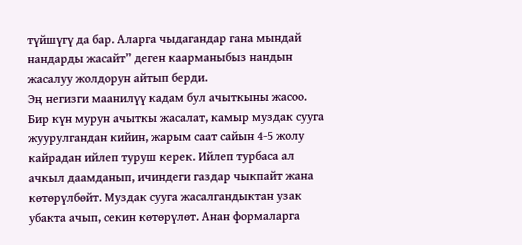түйшүгү да бар. Аларга чыдагандар гана мындай нандарды жасайт” деген каарманыбыз нандын жасалуу жолдорун айтып берди.
Эң негизги маанилүү кадам бул ачыткыны жасоо. Бир күн мурун ачыткы жасалат, камыр муздак сууга жуурулгандан кийин, жарым саат сайын 4-5 жолу кайрадан ийлеп туруш керек. Ийлеп турбаса ал ачкыл даамданып, ичиндеги газдар чыкпайт жана көтөрүлбөйт. Муздак сууга жасалгандыктан узак убакта ачып, секин көтөрүлөт. Анан формаларга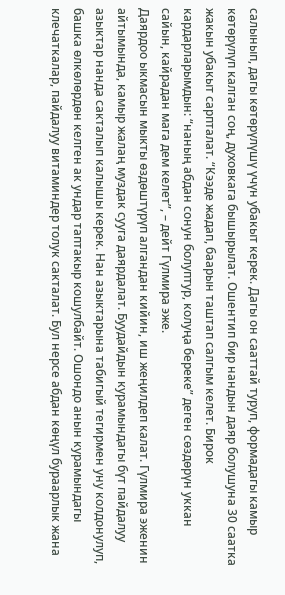салынып, дагы көтөрүлүшү үчүн убакыт керек. Дагы он сааттай туруп, формадагы камыр көтөрүлүп калган соң, духовкага бышырылат. Ошентип бир нандын даяр болушуна 30 саатка жакын убакыт сарпталат. “Кээде жадап, баарын таштап салгым келет. Бирок кардарларымдын: “наның абдан сонун болуптур, колуңа береке” деген сөздөрүн уккан сайын, кайрадан мага дем келет”, – дейт Гүлмира эже.
Даярдоо ыкмасын мыкты өздөштүрүп алгандан кийин, иш жеңилдеп калат. Гүлмира эженин айтымында, камыр жалаң муздак сууга даярдалат. Буудайдын курамындагы бүт пайдалуу азыктар нанда сакталып калышы керек. Нан азыктарына табигый тегирмен уну колдонулуп, башка өлкөлөрдөн келген ак ундар таптакыр кошулбайт. Ошондо анын курамындагы клечаткалар, пайдалуу витаминдер толук сакталат. Бул нерсе абдан көңүл бураарлык жана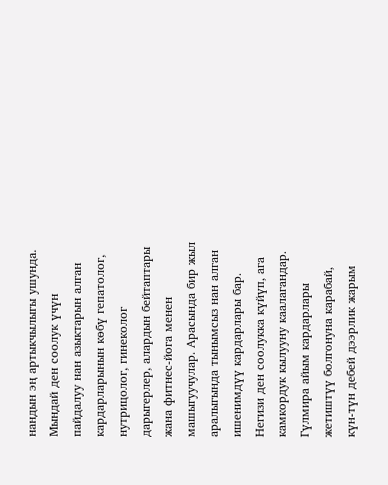нандын эң артыкчылыгы ушунда. Мындай ден соолук үчүн пайдалуу нан азыктарын алган кардарларынын көбү гепатолог, нутрицолог, гинеколог дарыгерлер, алардын бейтаптары жана фитнес-йога менен машыгуучулар. Арасында бир жыл аралыгында тынымсыз нан алган ишенимдүү кардарлары бар. Негизи ден соолукка күйүп, ага камкордук кылууну каалагандар.
Гүлмира айым кардарлары жетиштүү болгонуна карабай, күн-түн дебей дээрлик жарым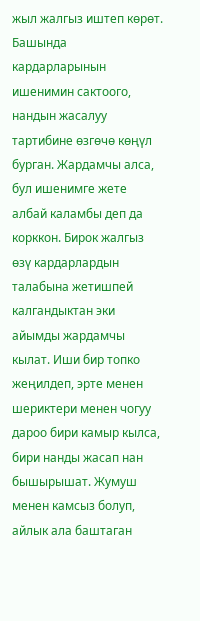жыл жалгыз иштеп көрөт. Башында кардарларынын ишенимин сактоого, нандын жасалуу тартибине өзгөчө көңүл бурган. Жардамчы алса, бул ишенимге жете албай каламбы деп да корккон. Бирок жалгыз өзү кардарлардын талабына жетишпей калгандыктан эки айымды жардамчы кылат. Иши бир топко жеңилдеп, эрте менен шериктери менен чогуу дароо бири камыр кылса, бири нанды жасап нан бышырышат. Жумуш менен камсыз болуп, айлык ала баштаган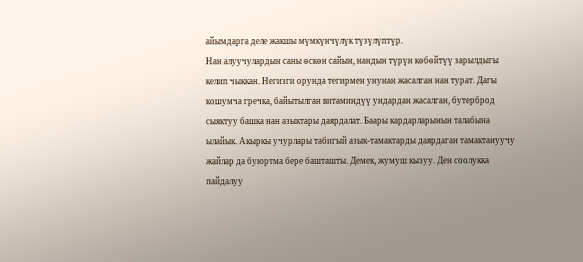айымдарга деле жакшы мүмкүнчүлүк түзүлүптүр.
Нан алуучулардын саны өскөн сайын, нандын түрүн көбөйтүү зарылдыгы келип чыккан. Негизги орунда тегирмен унунан жасалган нан турат. Дагы кошумча гречка, байытылган витаминдүү ундардан жасалган, бутерброд сыяктуу башка нан азыктары даярдалат. Баары кардарларынын талабына ылайык. Акыркы учурлары табигый азык-тамактарды даярдаган тамактануучу жайлар да буюртма бере башташты. Демек, жумуш кызуу. Ден соолукка пайдалуу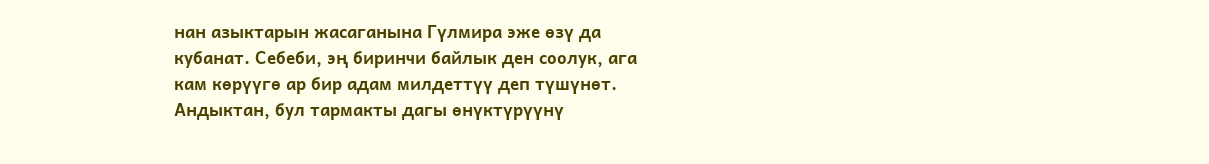нан азыктарын жасаганына Гүлмира эже өзү да кубанат. Себеби, эң биринчи байлык ден соолук, ага кам көрүүгө ар бир адам милдеттүү деп түшүнөт.
Андыктан, бул тармакты дагы өнүктүрүүнү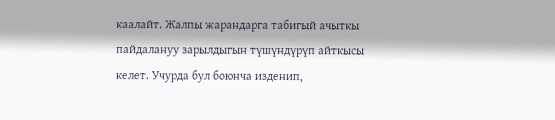каалайт. Жалпы жарандарга табигый ачыткы пайдалануу зарылдыгын түшүндүрүп айткысы келет. Учурда бул боюнча изденип,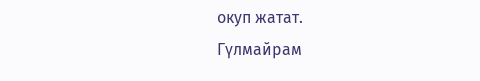окуп жатат.
Гүлмайрам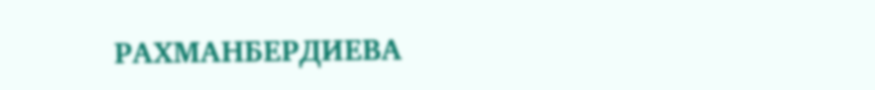РАХМАНБЕРДИЕВА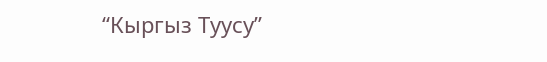“Кыргыз Туусу”